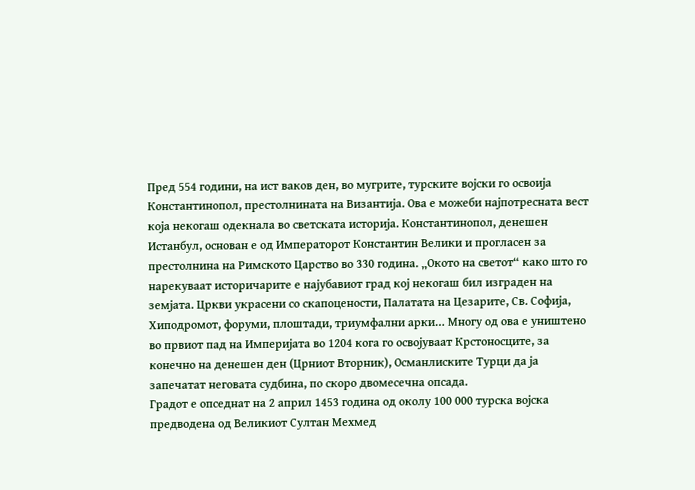Пред 554 години, на ист ваков ден, во мугрите, турските војски го освоија Константинопол, престолнината на Византија. Ова е можеби најпотресната вест која некогаш одекнала во светската историја. Константинопол, денешен Истaнбул, основан е од Императорот Константин Велики и прогласен за престолнина на Римското Царство во 330 година. „Окото на светот“ како што го нарекуваат историчарите е најубавиот град кој некогаш бил изграден на земјата. Цркви украсени со скапоцености, Палатата на Цезарите, Св. Софија, Хиподромот, форуми, плоштади, триумфални арки… Многу од ова е уништено во првиот пад на Империјата во 1204 кога го освојуваат Крстоносците, за конечно на денешен ден (Црниот Вторник), Османлиските Турци да ја запечатат неговата судбина, по скоро двомесечна опсада.
Градот е опседнат на 2 април 1453 година од околу 100 000 турска војска предводена од Великиот Султан Мехмед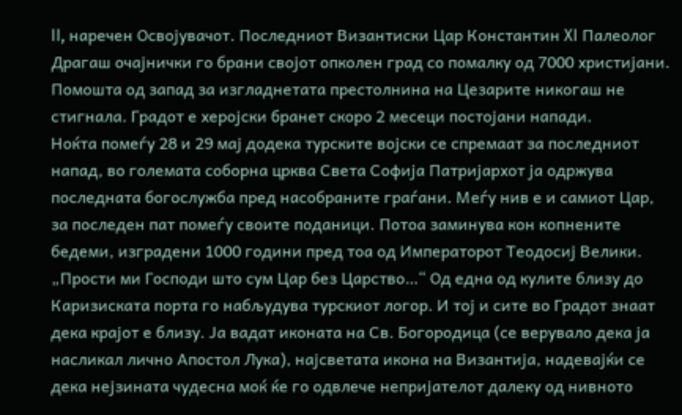II, наречен Освојувачот. Последниот Византиски Цар Константин XI Палеолог Драгаш очајнички го брани својот опколен град со помалку од 7000 христијани. Помошта од запад за изгладнетата престолнина на Цезарите никогаш не стигнала. Градот е херојски бранет скоро 2 месеци постојани напади.
Ноќта помеѓу 28 и 29 мај додека турските војски се спремаат за последниот напад, во големата соборна црква Света Софија Патријархот ја одржува последната богослужба пред насобраните граѓани. Меѓу нив е и самиот Цар, за последен пат помеѓу своите поданици. Потоа заминува кон копнените бедеми, изградени 1000 години пред тоа од Императорот Теодосиј Велики.
„Прости ми Господи што сум Цар без Царство…“ Од една од кулите близу до Каризиската порта го набљудува турскиот логор. И тој и сите во Градот знаат дека крајот е близу. Ја вадат иконата на Св. Богородица (се верувало дека ја насликал лично Апостол Лука), најсветата икона на Византија, надевајќи се дека нејзината чудесна моќ ќе го одвлече непријателот далеку од нивното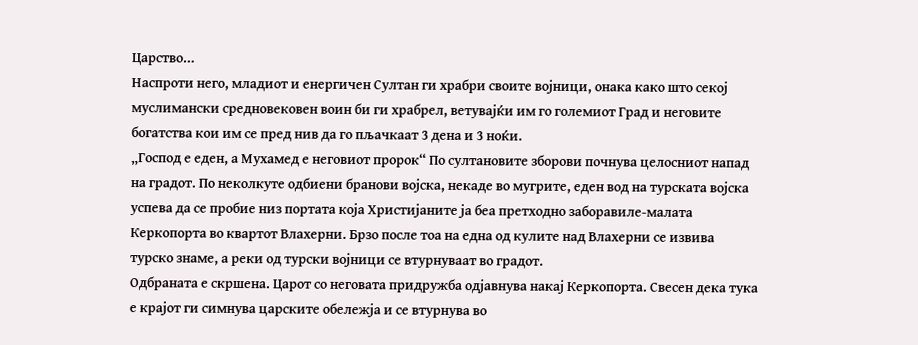Царство…
Наспроти него, младиот и енергичен Султан ги храбри своите војници, онака како што секој муслимански средновековен воин би ги храбрел, ветувајќи им го големиот Град и неговите богатства кои им се пред нив да го пљачкаат 3 дена и 3 ноќи.
„Господ е еден, а Мухамед е неговиот пророк“ По султановите зборови почнува целосниот напад на градот. По неколкуте одбиени бранови војска, некаде во мугрите, еден вод на турската војска успева да се пробие низ портата која Христијаните ја беа претходно заборавиле-малата Керкопорта во квартот Влахерни. Брзо после тоа на една од кулите над Влахерни се извива турско знаме, а реки од турски војници се втурнуваат во градот.
Одбраната е скршена. Царот со неговата придружба одјавнува накај Керкопорта. Свесен дека тука е крајот ги симнува царските обележја и се втурнува во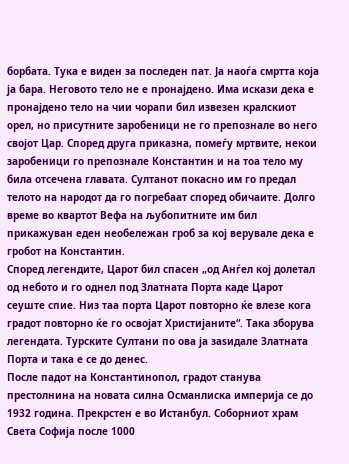борбата. Тука е виден за последен пат. Ја наоѓа смртта која ја бара. Неговото тело не е пронајдено. Има искази дека е пронајдено тело на чии чорапи бил извезен кралскиот орел, но присутните заробеници не го препознале во него својот Цар. Според друга приказна, помеѓу мртвите, некои заробеници го препознале Константин и на тоа тело му била отсечена главата. Султанот покасно им го предал телото на народот да го погребаат според обичаите. Долго време во квартот Вефа на љубопитните им бил прикажуван еден необележан гроб за кој верувале дека е гробот на Константин.
Според легендите, Царот бил спасен „од Анѓел кој долетал од небото и го однел под Златната Порта каде Царот сеуште спие. Низ таа порта Царот повторно ќе влезе кога градот повторно ќе го освојат Христијаните“. Така зборува легендата. Турските Султани по ова ја заѕидале Златната Порта и така е се до денес.
После падот на Константинопол, градот станува престолнина на новата силна Османлиска империја се до 1932 година. Прекрстен е во Истанбул. Соборниот храм Света Софија после 1000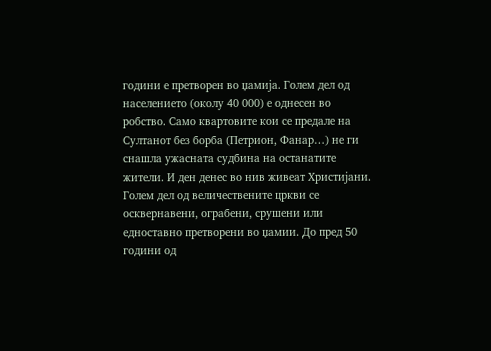години е претворен во џамија. Голем дел од населението (околу 40 000) е однесен во робство. Само квартовите кои се предале на Султанот без борба (Петрион, Фанар…) не ги снашла ужасната судбина на останатите жители. И ден денес во нив живеат Христијани. Голем дел од величествените цркви се осквернавени, ограбени, срушени или едноставно претворени во џамии. До пред 50 години од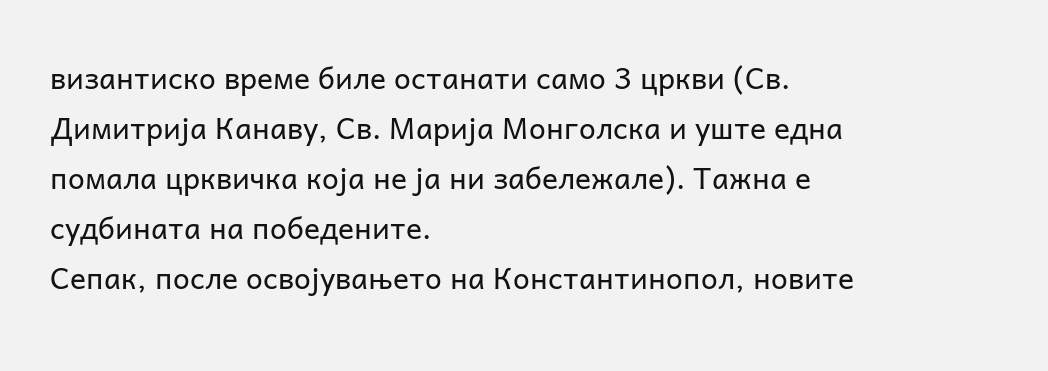византиско време биле останати само 3 цркви (Св. Димитрија Канаву, Св. Марија Монголска и уште една помала црквичка која не ја ни забележале). Тажна е судбината на победените.
Сепак, после освојувањето на Константинопол, новите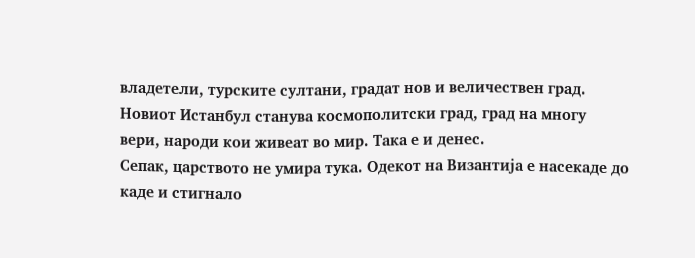владетели, турските султани, градат нов и величествен град. Новиот Истанбул станува космополитски град, град на многу вери, народи кои живеат во мир. Така е и денес.
Сепак, царството не умира тука. Одекот на Византија е насекаде до каде и стигнало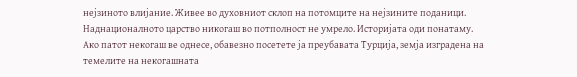нејзиното влијание. Живее во духовниот склоп на потомците на нејзините поданици. Наднационалното царство никогаш во потполност не умрело. Историјата оди понатаму.
Ако патот некогаш ве однесе, обавезно посетете ја преубавата Турција, земја изградена на темелите на некогашната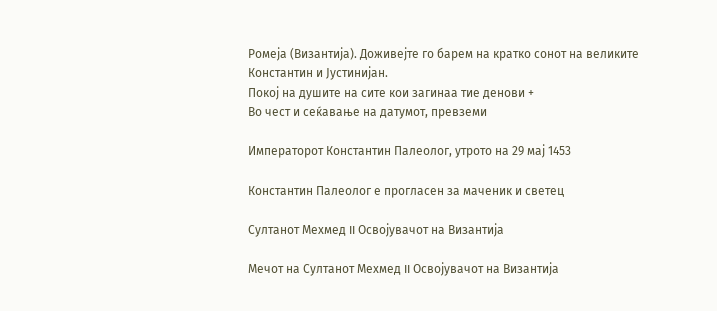Ромеја (Византија). Доживејте го барем на кратко сонот на великите Константин и Јустинијан.
Покој на душите на сите кои загинаа тие денови +
Во чест и сеќавање на датумот, превземи

Императорот Константин Палеолог, утрото на 29 мај 1453

Константин Палеолог е прогласен за маченик и светец

Султанот Мехмед II Освојувачот на Византија

Мечот на Султанот Мехмед II Освојувачот на Византија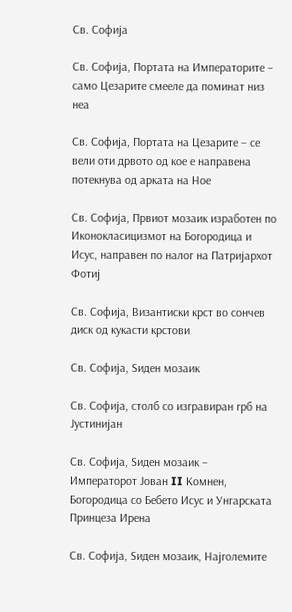Св. Софија

Св. Софија, Портата на Императорите – само Цезарите смееле да поминат низ неа

Св. Софија, Портата на Цезарите – се вели оти дрвото од кое е направена потекнува од арката на Ное

Св. Софија, Првиот мозаик изработен по Иконокласицизмот на Богородица и Исус, направен по налог на Патријархот Фотиј

Св. Софија, Византиски крст во сончев диск од кукасти крстови

Св. Софија, Ѕиден мозаик

Св. Софија, столб со изгравиран грб на Јустинијан

Св. Софија, Ѕиден мозаик – Императорот Јован II Комнен, Богородица со Бебето Исус и Унгарската Принцеза Ирена

Св. Софија, Ѕиден мозаик, Најголемите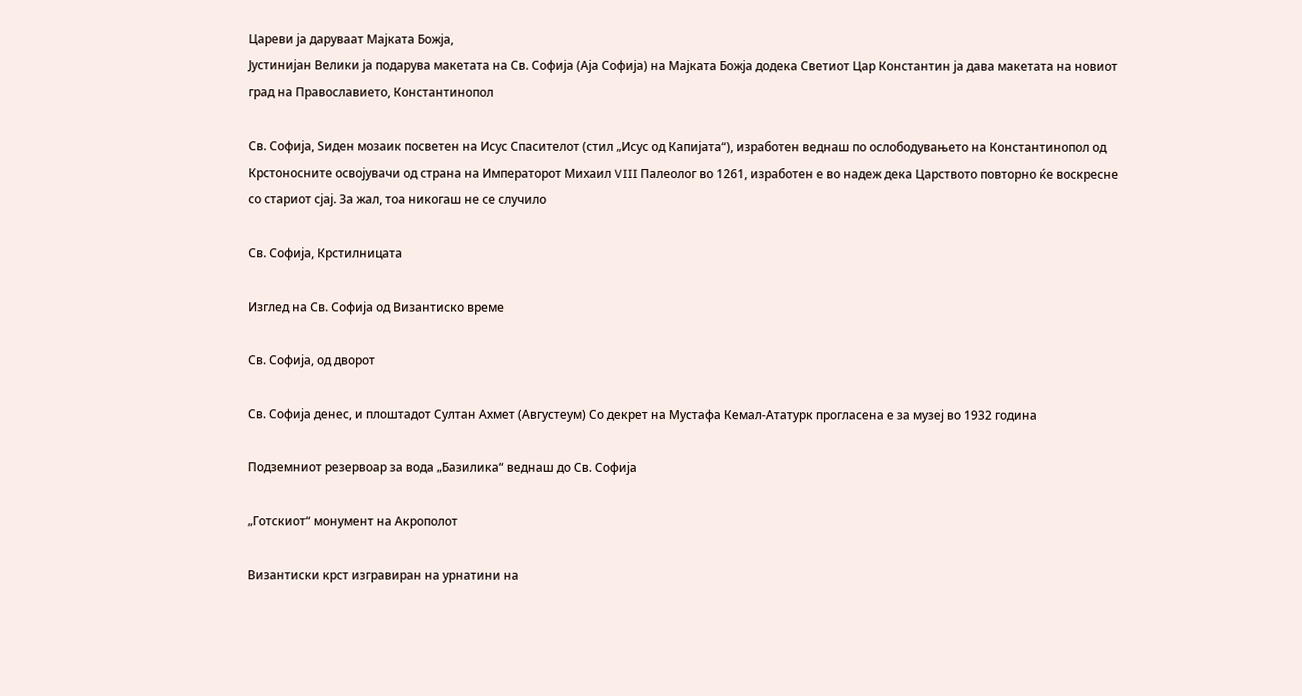Цареви ја даруваат Мајката Божја,
Јустинијан Велики ја подарува макетата на Св. Софија (Аја Софија) на Мајката Божја додека Светиот Цар Константин ја дава макетата на новиот град на Православието, Константинопол

Св. Софија, Ѕиден мозаик посветен на Исус Спасителот (стил „Исус од Капијата“), изработен веднаш по ослободувањето на Константинопол од Крстоносните освојувачи од страна на Императорот Михаил VIII Палеолог во 1261, изработен е во надеж дека Царството повторно ќе воскресне со стариот сјај. За жал, тоа никогаш не се случило

Св. Софија, Крстилницата

Изглед на Св. Софија од Византиско време

Св. Софија, од дворот

Св. Софија денес, и плоштадот Султан Ахмет (Августеум) Со декрет на Мустафа Кемал-Ататурк прогласена е за музеј во 1932 година

Подземниот резервоар за вода „Базилика“ веднаш до Св. Софија

„Готскиот“ монумент на Акрополот

Византиски крст изгравиран на урнатини на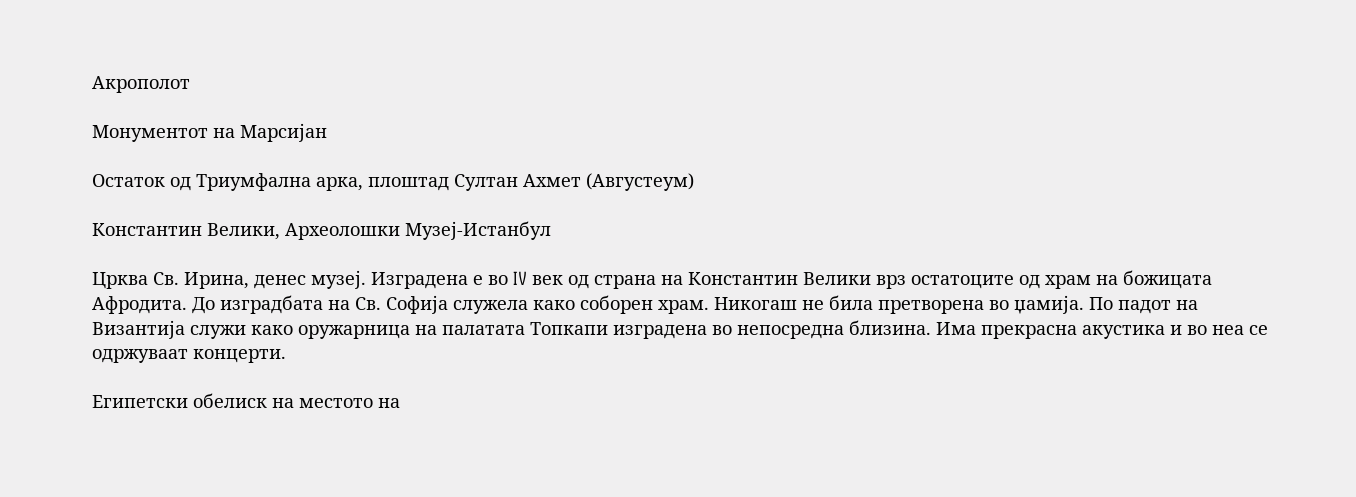Акрополот

Монументот на Марсијан

Остаток од Триумфална арка, плоштад Султан Ахмет (Августеум)

Константин Велики, Археолошки Музеј-Истанбул

Црква Св. Ирина, денес музеј. Изградена е во IV век од страна на Константин Велики врз остатоците од храм на божицата Афродита. До изградбата на Св. Софија служела како соборен храм. Никогаш не била претворена во џамија. По падот на Византија служи како оружарница на палатата Топкапи изградена во непосредна близина. Има прекрасна акустика и во неа се одржуваат концерти.

Египетски обелиск на местото на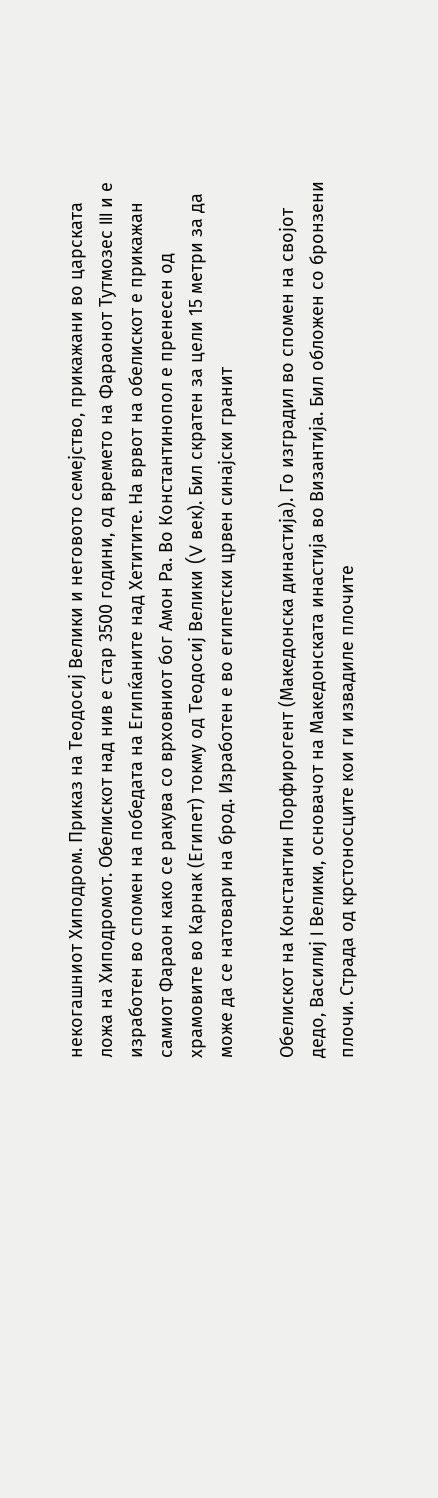некогашниот Хиподром. Приказ на Теодосиј Велики и неговото семејство, прикажани во царската ложа на Хиподромот. Обелискот над нив е стар 3500 години, од времето на Фараонот Тутмозес III и е изработен во спомен на победата на Египќаните над Хетитите. На врвот на обелискот е прикажан самиот Фараон како се ракува со врховниот бог Амон Ра. Во Константинопол е пренесен од храмовите во Карнак (Египет) токму од Теодосиј Велики (V век). Бил скратен за цели 15 метри за да може да се натовари на брод. Изработен е во египетски црвен синајски гранит

Обелискот на Константин Порфирогент (Македонска династија). Го изградил во спомен на својот дедо, Василиј I Велики, основачот на Македонската инастија во Византија. Бил обложен со бронзени плочи. Страда од крстоносците кои ги извадиле плочите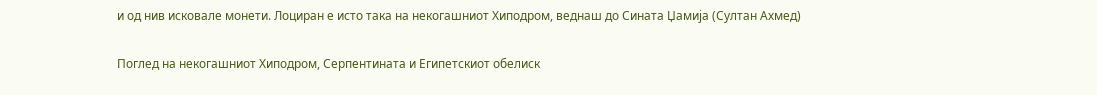и од нив исковале монети. Лоциран е исто така на некогашниот Хиподром, веднаш до Сината Џамија (Султан Ахмед)

Поглед на некогашниот Хиподром, Серпентината и Египетскиот обелиск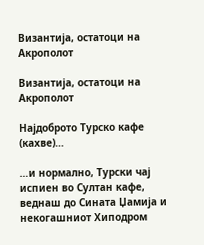Византија, остатоци на Акрополот

Византија, остатоци на Акрополот

Најдоброто Турско кафе (кахве)…

…и нормално, Турски чај испиен во Султан кафе, веднаш до Сината Џамија и некогашниот Хиподром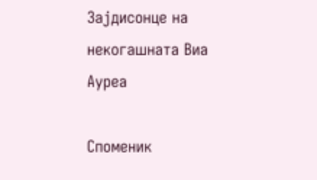Зајдисонце на некогашната Виа Ауреа

Споменик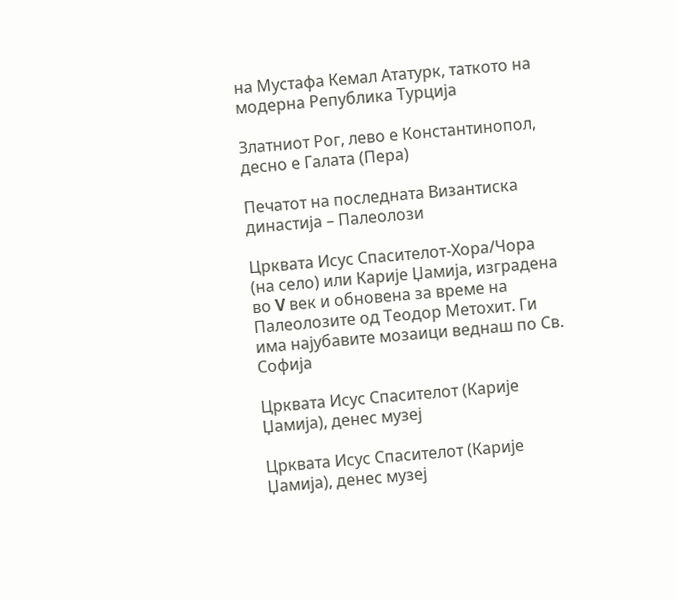на Мустафа Кемал Ататурк, таткото на модерна Република Турција

Златниот Рог, лево е Константинопол, десно е Галата (Пера)

Печатот на последната Византиска династија – Палеолози

Црквата Исус Спасителот-Хора/Чора (на село) или Карије Џамија, изградена во V век и обновена за време на Палеолозите од Теодор Метохит. Ги има најубавите мозаици веднаш по Св. Софија

Црквата Исус Спасителот (Карије Џамија), денес музеј

Црквата Исус Спасителот (Карије Џамија), денес музеј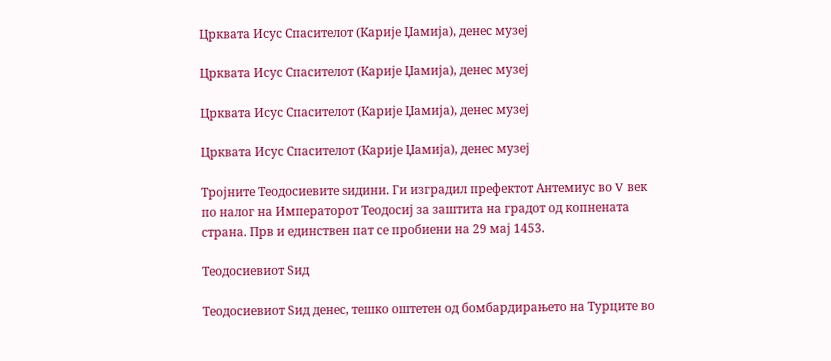Црквата Исус Спасителот (Карије Џамија), денес музеј

Црквата Исус Спасителот (Карије Џамија), денес музеј

Црквата Исус Спасителот (Карије Џамија), денес музеј

Црквата Исус Спасителот (Карије Џамија), денес музеј

Тројните Теодосиевите ѕидини. Ги изградил префектот Антемиус во V век по налог на Императорот Теодосиј за заштита на градот од копнената страна. Прв и единствен пат се пробиени на 29 мај 1453.

Теодосиевиот Ѕид

Теодосиевиот Ѕид денес, тешко оштетен од бомбардирањето на Турците во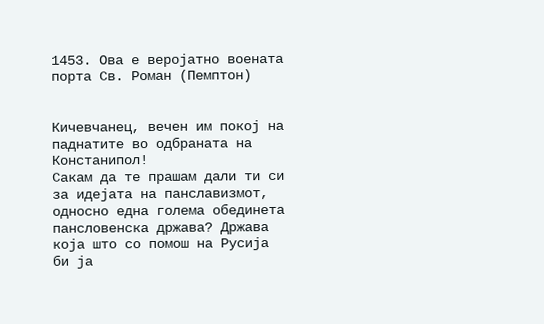1453. Ова е веројатно воената порта Св. Роман (Пемптон)


Кичевчанец, вечен им покој на паднатите во одбраната на Констанипол!
Сакам да те прашам дали ти си за идејата на панславизмот, односно една голема обединета пансловенска држава? Држава која што со помош на Русија би ја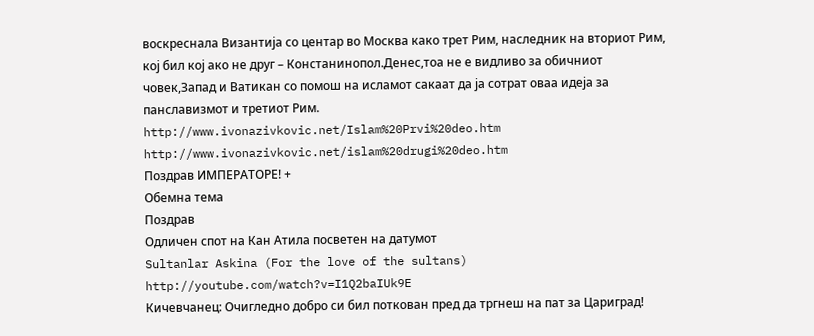воскреснала Византија со центар во Москва како трет Рим, наследник на вториот Рим, кој бил кој ако не друг – Констанинопол.Денес,тоа не е видливо за обичниот човек,Запад и Ватикан со помош на исламот сакаат да ја сотрат оваа идеја за панславизмот и третиот Рим.
http://www.ivonazivkovic.net/Islam%20Prvi%20deo.htm
http://www.ivonazivkovic.net/islam%20drugi%20deo.htm
Поздрав ИМПЕРАТОРЕ! +
Обемна тема
Поздрав
Одличен спот на Кан Атила посветен на датумот
Sultanlar Askina (For the love of the sultans)
http://youtube.com/watch?v=I1Q2baIUk9E
Кичевчанец: Очигледно добро си бил поткован пред да тргнеш на пат за Цариград!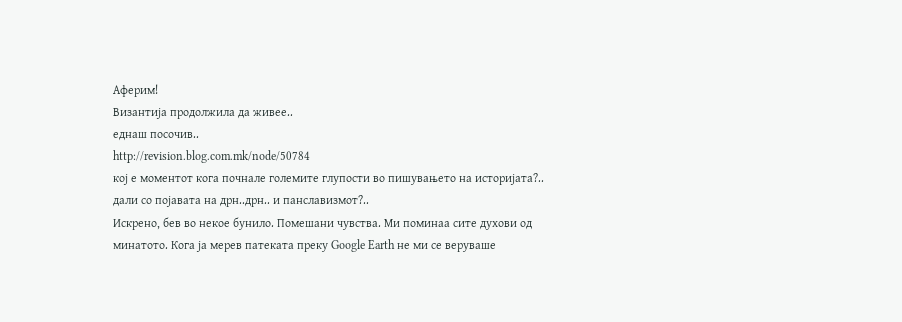Аферим!
Византија продолжила да живее..
еднаш посочив..
http://revision.blog.com.mk/node/50784
кој е моментот кога почнале големите глупости во пишувањето на историјата?..
дали со појавата на дрн..дрн.. и панславизмот?..
Искрено, бев во некое бунило. Помешани чувства. Ми поминаа сите духови од минатото. Кога ја мерев патеката преку Google Earth не ми се веруваше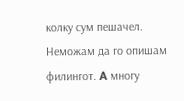колку сум пешачел. Неможам да го опишам филингот. A многу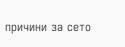причини за сето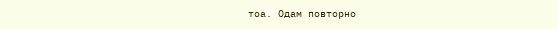тоа. Одам повторно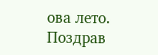ова лето. Поздрав